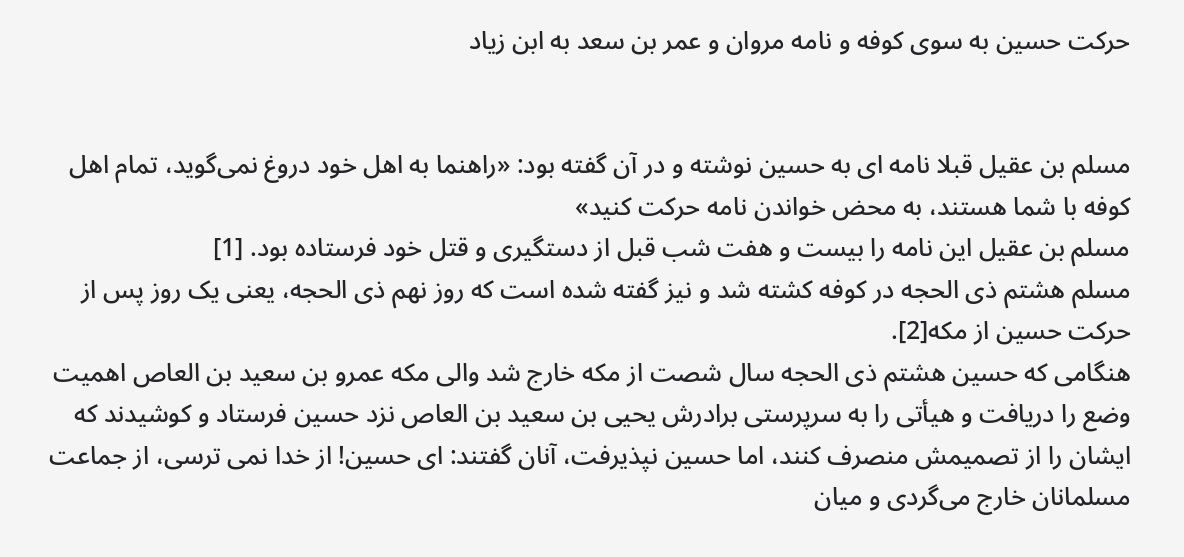حرکت حسین به سوی کوفه و نامه مروان و عمر بن سعد به ابن زیاد


مسلم بن عقیل قبلا نامه ای به حسین نوشته و در آن گفته بود: «راهنما به اهل خود دروغ نمی‌گوید، تمام اهل کوفه با شما هستند، به محض خواندن نامه حرکت کنید»
مسلم بن عقیل این نامه را بیست و هفت شب قبل از دستگیری و قتل خود فرستاده بود. [1]
مسلم هشتم ذی الحجه در کوفه کشته شد و نیز گفته شده است که روز نهم ذی الحجه، یعنی یک روز پس از حرکت حسین از مکه[2].
هنگامی که حسین هشتم ذی الحجه سال شصت از مکه خارج شد والی مکه عمرو بن سعید بن العاص اهمیت وضع را دریافت و هیأتی را به سرپرستی برادرش یحیی بن سعید بن العاص نزد حسین فرستاد و کوشیدند که ایشان را از تصمیمش منصرف کنند، اما حسین نپذیرفت، آنان گفتند: ای حسین! از خدا نمی ترسی، از جماعت مسلمانان خارج می‌گردی و میان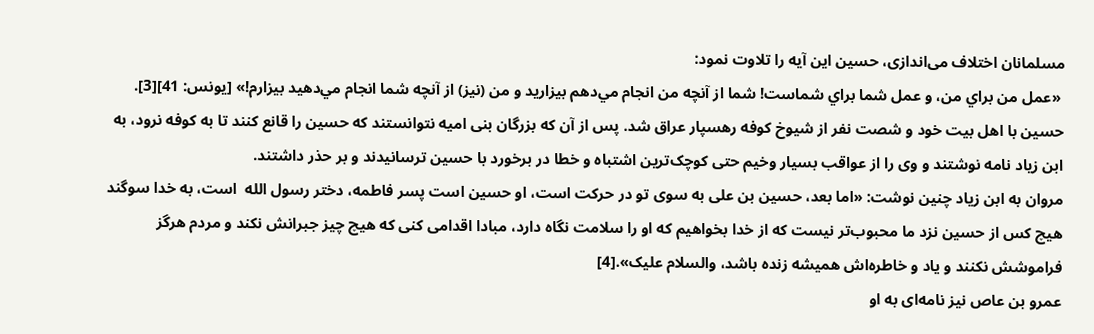مسلمانان اختلاف می‌اندازی، حسین این آیه را تلاوت نمود:
 «عمل من براي من، و عمل شما براي شماست! شما از آنچه من انجام مي‌دهم بيزاريد و من (نيز) از آنچه شما انجام مي‌دهيد بيزارم!» [یونس: 41][3].
حسین با اهل بیت خود و شصت نفر از شیوخ کوفه رهسپار عراق شد. پس از آن که بزرگان بنی امیه نتوانستند که حسین را قانع کنند تا به کوفه نرود، به ابن زیاد نامه نوشتند و وی را از عواقب بسیار وخیم حتی کوچک‌ترین اشتباه و خطا در برخورد با حسین ترسانیدند و بر حذر داشتند.
مروان به ابن زیاد چنین نوشت: «اما بعد، حسین بن علی به سوی تو در حرکت است، او حسین است پسر فاطمه، دختر رسول الله  است، به خدا سوگند هیچ کس از حسین نزد ما محبوب‌تر نیست که از خدا بخواهیم که او را سلامت نگاه دارد، مبادا اقدامی کنی که هیچ چیز جبرانش نکند و مردم هرگز فراموشش نکنند و یاد و خاطره‌اش همیشه زنده باشد، والسلام علیک».[4]
عمرو بن عاص نیز نامه‌ای به او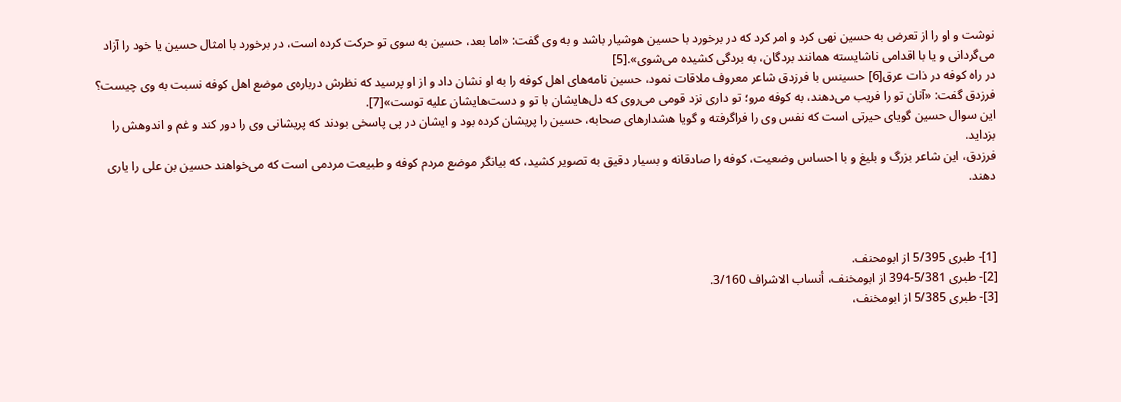نوشت و او را از تعرض به حسین نهی کرد و امر کرد که در برخورد با حسین هوشیار باشد و به وی گفت: «اما بعد، حسین به سوی تو حرکت کرده است، در برخورد با امثال حسین یا خود را آزاد می‌گردانی و یا با اقدامی ناشایسته همانند بردگان، به بردگی کشیده می‌شوی».[5]
در راه کوفه در ذات عرق[6] حسینس با فرزدق شاعر معروف ملاقات نمود، حسین نامه‌های اهل کوفه را به او نشان داد و از او پرسید که نظرش درباره‌ی موضع اهل کوفه نسبت به وی چیست؟ فرزدق گفت: «آنان تو را فریب می‌دهند، به کوفه مرو؛ تو داری نزد قومی می‌روی که دل‌هایشان با تو و دست‌هایشان علیه توست»[7].
این سوال حسین گویای حیرتی است که نفس وی را فراگرفته و گویا هشدارهای صحابه، حسین را پریشان کرده بود و ایشان در پی پاسخی بودند که پریشانی وی را دور کند و غم و اندوهش را بزداید.
فرزدق، این شاعر بزرگ و بلیغ و با احساس وضعیت، کوفه را صادقانه و بسیار دقیق به تصویر کشید، که بیانگر موضع مردم کوفه و طبیعت مردمی است که می‌خواهند حسین بن علی را یاری دهند.



[1]- طبری 5/395 از ابومحنف.
[2]- طبری 5/381-394 از ابومخنف، أنساب الاشراف 3/160.
[3]- طبری 5/385 از ابومخنف،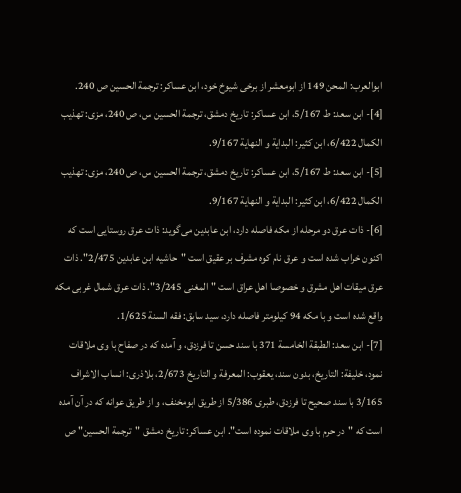ابوالعرب: المحن 149 از ابومعشر از برخی شیوخ خود، ابن عساکر: ترجمة الحسین ص 240.
[4]- ابن سعد: ط 5/167، ابن عساکر: تاریخ دمشق، ترجمة الحسین س، ص 240، مزی: تهذیب الکمال 6/422، ابن کثیر: البدایة و النهایة 9/167.
[5]- ابن سعد: ط 5/167، ابن عساکر: تاریخ دمشق، ترجمة الحسین س، ص 240، مزی: تهذیب الکمال 6/422، ابن کثیر: البدایة و النهایة 9/167.
[6]- ذات عرق دو مرحله از مکه فاصله دارد، ابن عابدین می‌گوید: ذات عرق روستایی است که اکنون خراب شده است و عرق نام کوه مشرف بر عقیق است "حاشیه ابن عابدین 2/475". ذات عرق میقات اهل مشرق و خصوصا اهل عراق است "المغنی 3/245". ذات عرق شمال غربی مکه واقع شده است و با مکه 94 کیلومتر فاصله دارد، سید سابق: فقه السنة 1/625.
[7]- ابن سعد: الطبقة الخامسة 371 با سند حسن تا فرزدق، و آمده که در صفاح با وی ملاقات نمود، خلیفة: التاریخ، بدون سند، یعقوب: المعرفة و التاریخ 2/673، بلاذری: انساب الاشراف 3/165 با سند صحیح تا فرزدق، طبری 5/386 از طریق ابومخنف، و از طریق عوانه که در آن آمده است که "در حرم با وی ملاقات نموده است". ابن عساکر: تاریخ دمشق "ترجمة الحسین" ص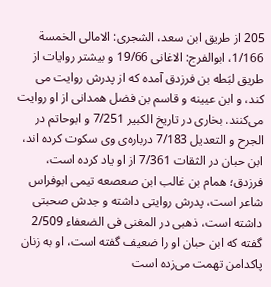205 از طریق ابن سعد، الشجری: الامالی الخمسة 1/166، ابوالفرج: الاغانی 19/66 و بیشتر روایات از طریق لبَطه بن فرزدق آمده که از پدرش روایت می کند، و ابن عیینه و قاسم بن فضل همدانی از او روایت می‌کنند. بخاری در تاریخ الکبیر 7/251 و ابوحاتم در الجرح و التعدیل 7/183 درباره‌ی وی سکوت کرده اند، ابن حبان در الثقات 7/361 از او یاد کرده است، فرزدق؛ همام بن غالب ابن صعصعه تیمی ابوفراس شاعر است، پدرش روایتی داشته و جدش صحبتی داشته است، ذهبی در المغنی فی الضعفاء 2/509 گفته که ابن حبان او را ضعیف گفته است، او به زنان پاکدامن تهمت می‌زده است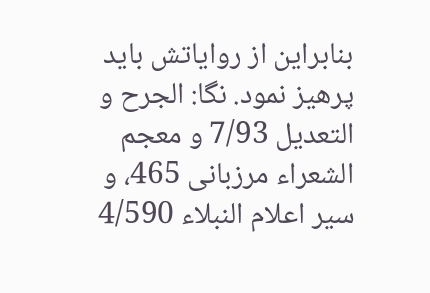بنابراین از روایاتش باید پرهیز نمود. نگا: الجرح و التعدیل 7/93 و معجم الشعراء مرزبانی 465، و سیر اعلام النبلاء 4/590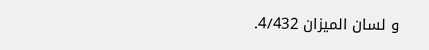و لسان المیزان 4/432.